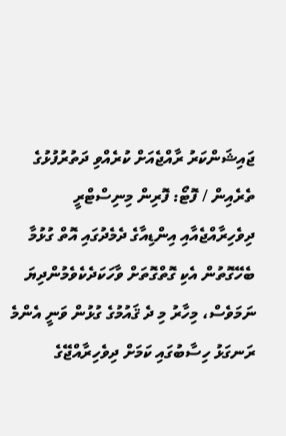ޖައިޝަންކަރު ރާއްޖެއަށް ކުރެއްވި ދަތުރުފުޅުގެ ތެރެއިން / ފޮޓޯ: ފޮރިން މިނިސްޓްރީ
ދިވެހިރާއްޖެއާއި އިންޑިއާގެ ދެމެދުގައި އޮތް ގުޅުމާ ބެހޭގޮތުން އެކި ގޮތްގޮތަށް ވާހަކަދެކެވެމުންދިޔަ ނަމަވެސް، މިހާރު މި ދެ ޤައުމުގެ ގުޅުން ވަނީ އެންމެ ރަނގަޅު ހިސާބުގައި ކަމަށް ދިވެހިރާއްޖޭގެ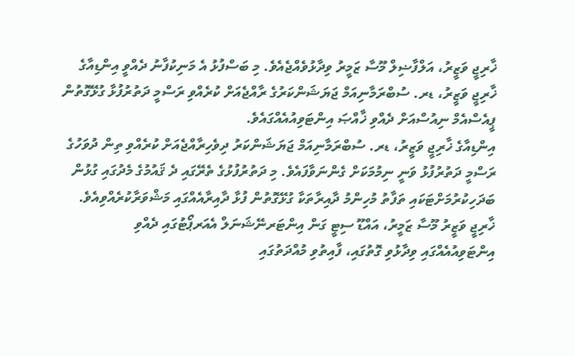ޚާރިޖީ ވަޒީރު، އަލްފާޟިލް މޫސާ ޒަމީރު ވިދާޅުވެއްޖެއެވެ. މި ބަސްފުޅު އެ މަނިކުފާނު ދެއްވީ އިންޑިއާގެ ޚާރިޖީ ވަޒީރު، ޑރ. ސުބްރަމާނިއަމް ޖަޔަޝަންކަރުގެ ރާއްޖެއަށް ކުރެއްވި ރަސްމީ ދަތުރުފުޅާ ގުޅޭގޮތުން ޕީއެސްއެމް ނިއުސްއަށް ދެއްވި ޚާއްޞަ އިންޓަވިއުއެއްގައެވެ.
އިންޑިއާގެ ޚާރިޖީ ވަޒީރު، ޑރ. ސުބްރަމާނިއަމް ޖަޔަޝަންކަރު ދިވެހިރާއްޖެއަށް ކުރެއްވި ތިން ދުވަހުގެ ރަސްމީ ދަތުރުފުޅު ވަނީ ނިމުމަކަށް ގެންނަވާފައެވެ. މި ދަތުރުފުޅުގެ ތެރޭގައި ދެ ޤައުމުގެ މެދުގައި ގުޅުން ބަދަހިކުރުމަށްޓަކައި ތަފާތު މުހިންމު ދާއިރާތަކާ ގުޅޭގޮތުން ފުޅާ ދާއިރާއެއްގައި މަޝްވަރާކުރެއްވިއެވެ.
ޚާރިޖީ ވަޒީރު މޫސާ ޒަމީރު، އައްޑޫ ސިޓީ ގަން އިންޓަރނޭޝަނަލް އެއަރޕޯޓުގައި ދެއްވި އިންޓަވިއުއެއްގައި ވިދާޅުވި ގޮތުގައި، ފާއިތުވި މުއްދަތުގައި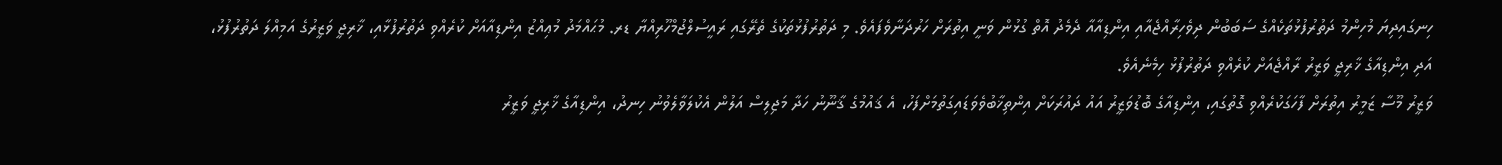ހިނގައިދިޔަ މުހިންމު ދަތުރުފުޅުތަކެއްގެ ސަބަބުން ދިވެހިރާއްޖެއާއި އިންޑިއާއާ ދެމެދު އޮތް ގުޅުން ވަނީ އިތުރަށް ހަރުދަނާވެފައެވެ. މި ދަތުރުފުޅުތަކުގެ ތެރޭގައި ރައީސުލްޖުމްހޫރިއްޔާ ޑރ. މުޙައްމަދު މުޢިއްޒު އިންޑިއާއަށް ކުރެއްވި ދަތުރުފުޅާއި، ޚާރިޖީ ވަޒީރުގެ އަމިއްލަ ދަތުރުފުޅު، އަދި އިންޑިއާގެ ޚާރިޖީ ވަޒީރު ރާއްޖެއަށް ކުރެއްވި ދަތުރުފުޅު ހިމެނެއެވެ.
ވަޒީރު މޫސާ ޒަމީރު އިތުރަށް ފާހަގަކުރެއްވި ގޮތުގައި، އިންޑިއާގެ ބޮޑުވަޒީރު އައު ދައުރަކަށް އިންތިޚާބުވެވަޑައިގަތުމަށްފަހު، އެ ޤައުމުގެ ޤާނޫނު ހަދާ މަޖިލިސް އަލުން އެކުލަވާލެވުނު ހިނދު، އިންޑިއާގެ ޚާރިޖީ ވަޒީރު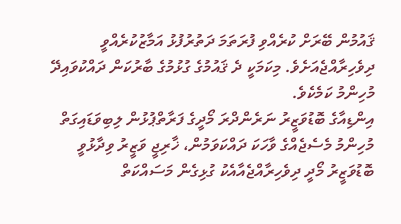ޤައުމުން ބޭރަށް ކުރެއްވި ފުރަތަމަ ދަތުރުފުޅު އަމާޒުކުރެއްވީ ދިވެހިރާއްޖެއަށެވެ. މިކަމަކީ ދެ ޤައުމުގެ ގުޅުމުގެ ބާރުކަން ދައްކުވައިދޭ މުހިންމު ކަމެކެވެ.
އިންޑިއާގެ ބޮޑުވަޒީރު ނަރެންދްރަ މޯދީގެ ފަރާތްޕުޅުން ލިބިވަޑައިގަތް މުހިންމު މެސެޖެއްގެ ވާހަކަ ދައްކަވަމުން، ޚާރިޖީ ވަޒީރު ވިދާޅުވީ ބޮޑުވަޒީރު މޯދީ ދިވެހިރާއްޖެއާއެކު ގުޅިގެން މަސައްކަތް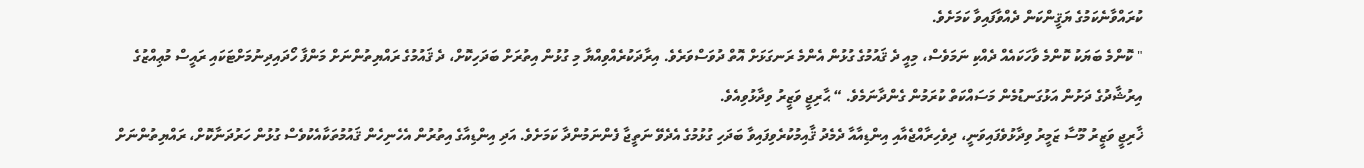ކުރައްވާނެކަމުގެ ޔަޤީންކަން ދެއްވާފައިވާ ކަމަށެވެ.
" ކޮންމެ ބަޔަކު ކޮންމެ ވާހަކައެއް ދެއްކި ނަމަވެސް، މިއީ ދެ ޤައުމުގެ ގުޅުން އެންމެ ރަނގަޅަށް އޮތް ދުވަސްވަރެވެ. އިރާދަކުރެއްވިއްޔާ މި ގުޅުން އިތުރަށް ބަދަހިކޮށް، ދެ ޤައުމުގެ ރައްޔިތުންނަށް މަންފާ ހޯދައިދިނުމަށްޓަކައި ރައީސް މުޢިއްޒުގެ އިރުޝާދުގެ ދަށުން އަޅުގަނޑުމެން މަސައްކަތް ކުރަމުން ގެންދާނަމެވެ. “ ޙާރިޖީ ވަޒީރު ވިދާޅުވިއެވެ.
ޚާރިޖީ ވަޒީރު މޫސާ ޒަމީރު ވިދާޅުވެފައިވަނީ، ދިވެހިރާއްޖެއާއި އިންޑިއާއާ ދެމެދު ޤާއިމުކުރެވިފައިވާ ބަދަހި ގުޅުމުގެ އެދެވޭ ނަތީޖާ ފެންނަމުންދާ ކަމަށެވެ. އަދި އިންޑިއާގެ އިތުރުން އެހެނިހެން ޤައުމުތަކާއެކުވެސް ގުޅުން ހަރުދަނާކޮށް، ރައްޔިތުންނަށް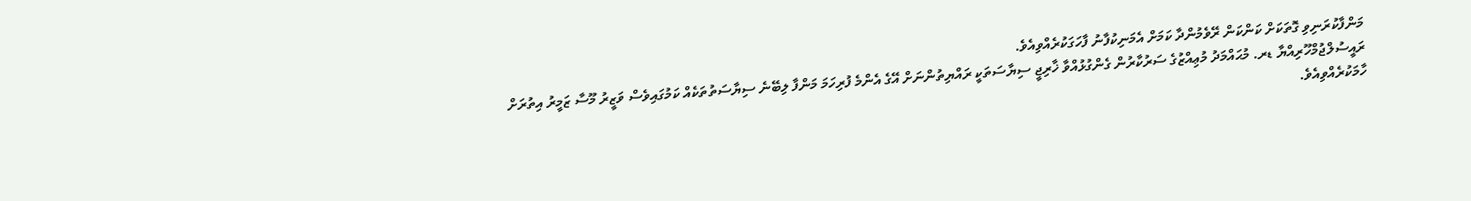މަންފާކުރަނިވި ގޮތަކަށް ކަންކަން ރޭވެމުންދާ ކަމަށް އެމަނިކުފާނު ފާހަގަކުރެއްވިއެވެ.
ރައީސުލްޖުމްހޫރިއްޔާ ޑރ. މުޙައްމަދު މުޢިއްޒުގެ ސަރުކާރުން ގެންގުޅުއްވާ ޚާރިޖީ ސިޔާސަތަކީ ރައްޔިތުންނަށް އޭގެ އެންމެ ފުރިހަމަ މަންފާ ލިބޭނެ ސިޔާސަތުތަކެއް ކަމުގައިވެސް ވަޒީރު މޫސާ ޒަމީރު އިތުރަށް ހާމަކުރެއްވިއެވެ.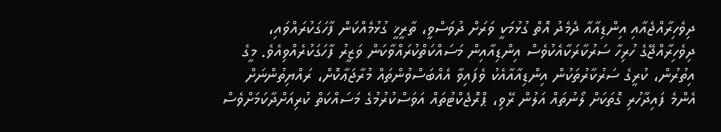ދިވެހިރާއްޖެއާއި އިންޑިއާއާ ދެމެދު އޮތް ގުޅުމަކީ ވަރަށް ދުވަސްވީ، ތާރީޚީ ގުޅުމެއްކަން ފާހަގަކުރައްވައި، ދިވެހިރާއްޖޭގެ ހުރިހާ ސަރުކާރަކާއެކުވެސް އިންޑިއާއިން މަސައްކަތްކުރައްވާކަން ވަޒީރު ފާހަގަކުރެއްވިއެވެ. މީގެ އިތުރުން، ކުރީގެ ސަރުކާރުތަކުން އިންޑިއާއާއެކު ވެފައިވާ އެއްބަސްވުންތައް މުރާޖަޢާކޮށް، ރައްޔިތުންނަށް އެންމެ ފައިދާހުރި ގޮތަކަށް ލޯނުތައް އަލުން ރޭވި، ޕްރޮޖެކްޓުތައް އަވަސްކުރުމުގެ މަސައްކަތް ކުރިއަށްދާކަމަށްވެސް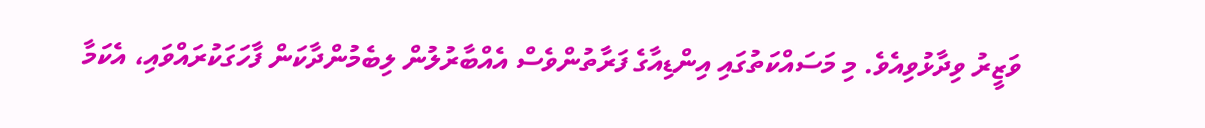ވަޒީރު ވިދާޅުވިއެވެ. މި މަސައްކަތުގައި އިންޑިއާގެ ފަރާތުންވެސް އެއްބާރުލުން ލިބެމުންދާކަން ފާހަގަކުރައްވައި، އެކަމާ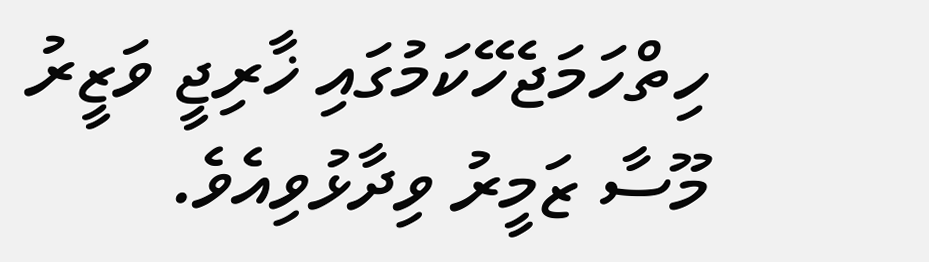ހިތްހަމަޖެހޭކަމުގައި ޚާރިޖީ ވަޒީރު މޫސާ ޒަމީރު ވިދާޅުވިއެވެ.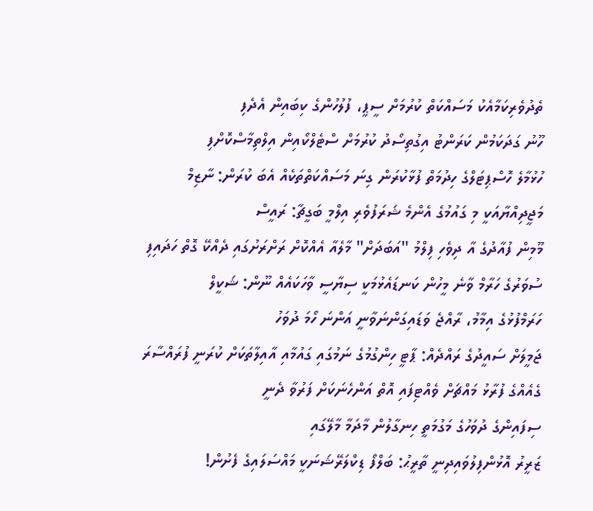ތެދުވެރިކަމާއެކު މަސައްކަތް ކުރުމަށް ސީޕީ، ފުލުހުންގެ ކިބައިން އެދެފި
ހޫނު ގަދަކަމުން ކަރަންޓު އިގުތިސޯދު ކުރުމަށް ސްޓެލްކޯއިން އިލްތިމާސްކޮށްފި
ހުޅުމާލެ ހޮސްޕިޓަލްގެ ހިދުމަތް ފުޅާކުރަން ގިނަ މަސައްކަތްތަކެއް އެބަ ކުރަން: ނާޒިމް
މަޖީދިއްޔާއަކީ މި ގައުމުގެ އެންމެ ޝަރަފުވެރި އިލްމީ ބަގީޗާ: ރައީސް
މޫމިން ފުއާދުގެ އާ ދިވެހި ފިލްމު "އަބަދަށް" މާލެއާ އެއްކޮށް ރަށްރަށުގައި ދެއްކޭ ގޮތް ހަދައިފި
ސުވަރުގެ ހަރާމް ވާނެ މީހުން ކަނޑައެޅުމަކީ ސިޔާސީ ވާހަކައެއް ނޫން: ޝަކީލް
ހަރަމްފުޅުގެ އިމާމު، ރާއްޖެ ވަޑައިގަންނަވާނީ އަންނަ ހޯމަ ދުވަހު
ޖަމީލަށް ސައީދުގެ ރައްދެއް: ޕާޓީ ހިންގުމުގެ ނަމުގައި ގައުމާއި އާއިލާތަކަށް ކުރަނީ ފުރައްސާރަ
ގެއެއްގެ ފުރާޅު މައްޗަށް ވެއްޓިފައި އޮތް އަންހެނަކަށް ފަރުވާ ދެނީ
ސިފައިންގެ ދުވަހުގެ މަގުމަތީ ހިނގާލުން މާދަމާ މާލޭގައި
ޒަރީރު އޮޅުންފިލުވައިދިނީ ތާރީޙު: ބަލްފޯ ޑިކްލަރޭޝަނަކީ މައްސަލައިގެ ފެށުން!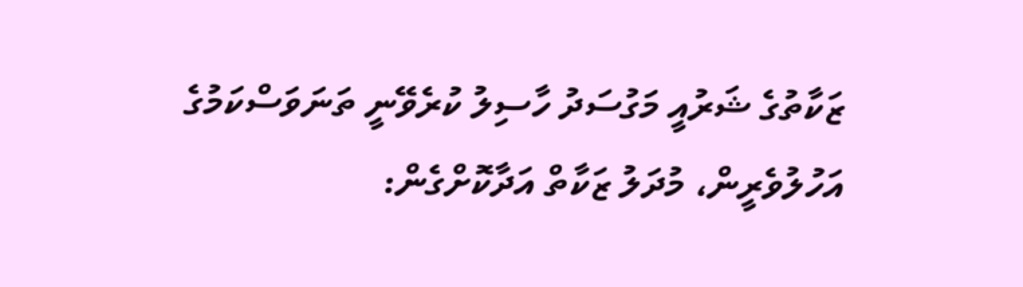ޒަކާތުގެ ޝަރުއީ މަގުސަދު ހާސިލު ކުރެވޭނީ ތަނަވަސްކަމުގެ އަހުލުވެރީން، މުދަލު ޒަކާތް އަދާކޮށްގެން: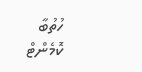ހުތުބާ
ކޮމެންޓް